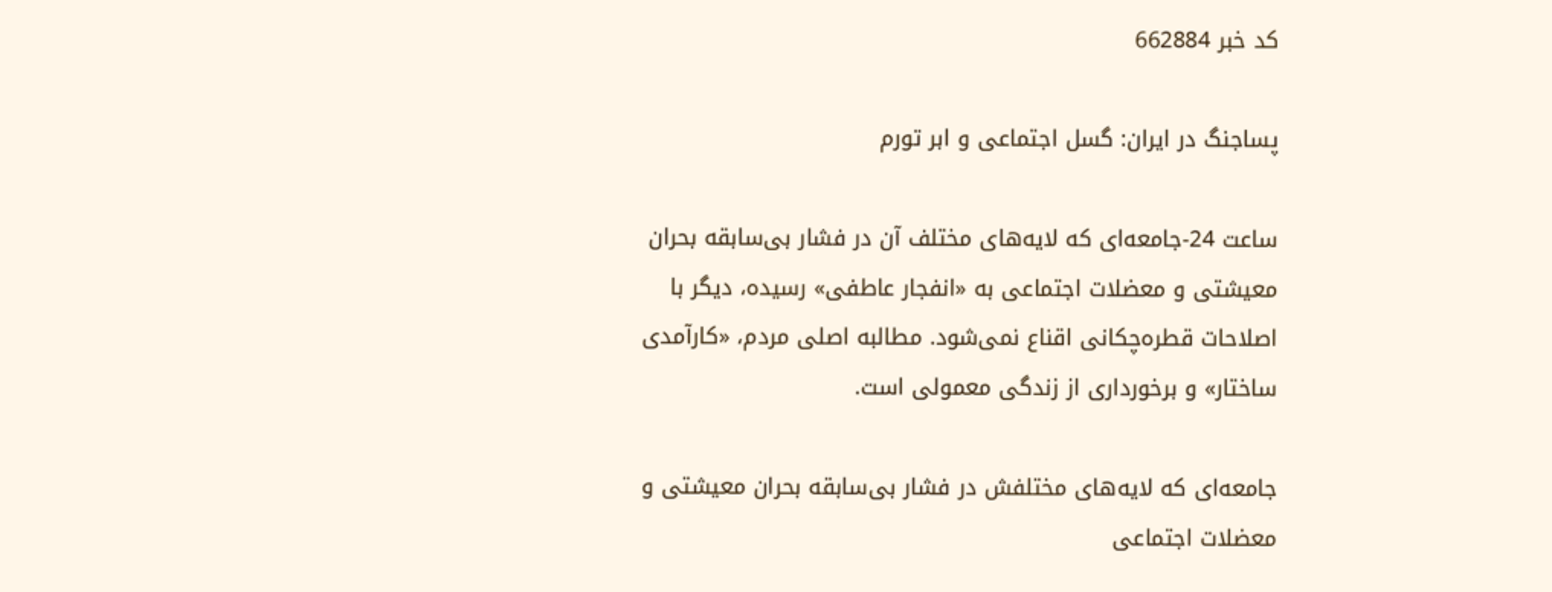کد خبر 662884

پساجنگ در ایران: گسل اجتماعی و ابر تورم

ساعت 24-جامعه‌ای که لایه‌های مختلف آن در فشار بی‌سابقه بحران معیشتی و معضلات اجتماعی به «انفجار عاطفی» رسیده‌، دیگر با اصلاحات قطره‌چکانی اقناع نمی‌شود. مطالبه اصلی مردم، «کارآمدی ساختار» و برخورداری از زندگی معمولی است.

جامعه‌ای که لایه‌های مختلفش در فشار بی‌سابقه بحران معیشتی و معضلات اجتماعی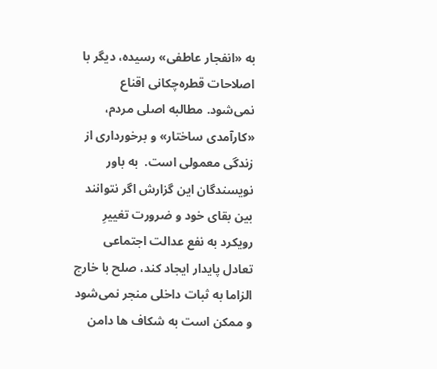به «انفجار عاطفی» رسیده‌، دیگر با اصلاحات قطره‌چکانی اقناع نمی‌شود. مطالبه اصلی مردم، «کارآمدی ساختار» و برخورداری از زندگی معمولی است.  به باور نویسندگان این گزارش اگر نتوانند بین بقای خود و ضرورت تغییرِ رویکرد به نفع عدالت اجتماعی تعادل پایدار ایجاد کند، صلح با خارج الزاما به ثبات داخلی منجر نمی‌شود و ممکن است به شکاف ها دامن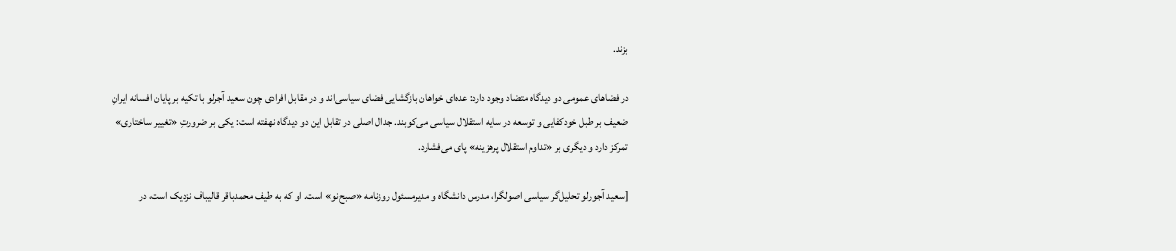بزند.

در فضاهای عمومی دو دیدگاه متضاد وجود دارد: عده‌ای خواهان بازگشایی فضای سیاسی‌اند و در مقابل افرادی چون سعید آجرلو با تکیه بر پایان افسانه ایرانِ ضعیف بر طبل خودکفایی و توسعه در سایه استقلال سیاسی می‌کوبند. جدال اصلی در تقابل این دو دیدگاه نهفته است: یکی بر ضرورتِ «تغییر ساختاری» تمرکز دارد و دیگری بر «تداوم استقلال پرهزینه» پای می‌فشارد.

[سعید آجورلو تحلیل‌گر سیاسی اصولگرا، مدرس دانشگاه و مدیرمسئول روزنامه «صبح‌نو» است. او که به طیف محمدباقر قالیباف نزدیک است، در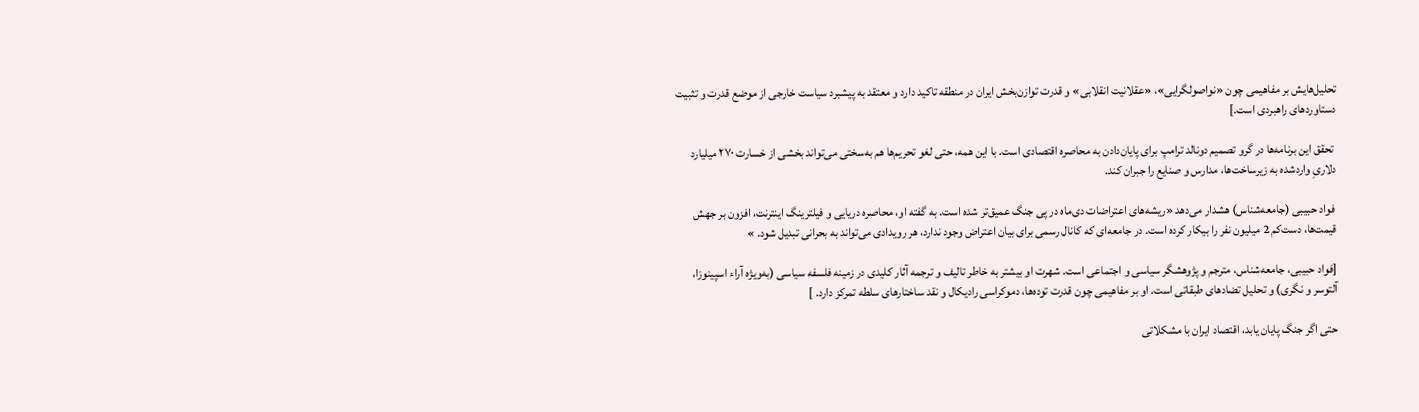تحلیل‌هایش بر مفاهیمی چون «نواصولگرایی»، «عقلانیت انقلابی» و قدرت توازن‌بخش ایران در منطقه تاکید دارد و معتقد به پیشبرد سیاست خارجی از موضع قدرت و تثبیت دستاوردهای راهبردی است.]

 تحقق این برنامه‌ها در گرو تصمیم دونالد ترامپ برای پایان‌دادن به محاصره اقتصادی است. با این همه، حتی لغو تحریم‌ها هم به‌سختی می‌تواند بخشی از خسارت ۲۷۰ میلیارد دلاریِ واردشده به زیرساخت‌ها، مدارس و صنایع را جبران کند.

 فواد حبیبی (جامعه‌شناس) هشدار می‌دهد «ریشه‌های اعتراضات دی‌ماه در پی جنگ عمیق‌تر شده است. به گفته او، محاصره دریایی و فیلترینگ اینترنت، افزون بر جهش قیمت‌ها، دست‌کم 2 میلیون نفر را بیکار کرده است. در جامعه‌ای که کانال رسمی برای بیان اعتراض وجود ندارد، هر رویدادی می‌تواند به بحرانی تبدیل شود. »

[فواد حبیبی، جامعه‌شناس، مترجم و پژوهشگر سیاسی و اجتماعی است. شهرت او بیشتر به‌ خاطر تالیف و ترجمه آثار کلیدی در زمینه فلسفه سیاسی (به‌ویژه آراء اسپینوزا، آلتوسر و نگری) و تحلیل تضادهای طبقاتی است. او بر مفاهیمی چون قدرت توده‌ها، دموکراسی رادیکال و نقد ساختارهای سلطه تمرکز دارد. ]

حتی اگر جنگ پایان یابد، اقتصاد ایران با مشکلاتی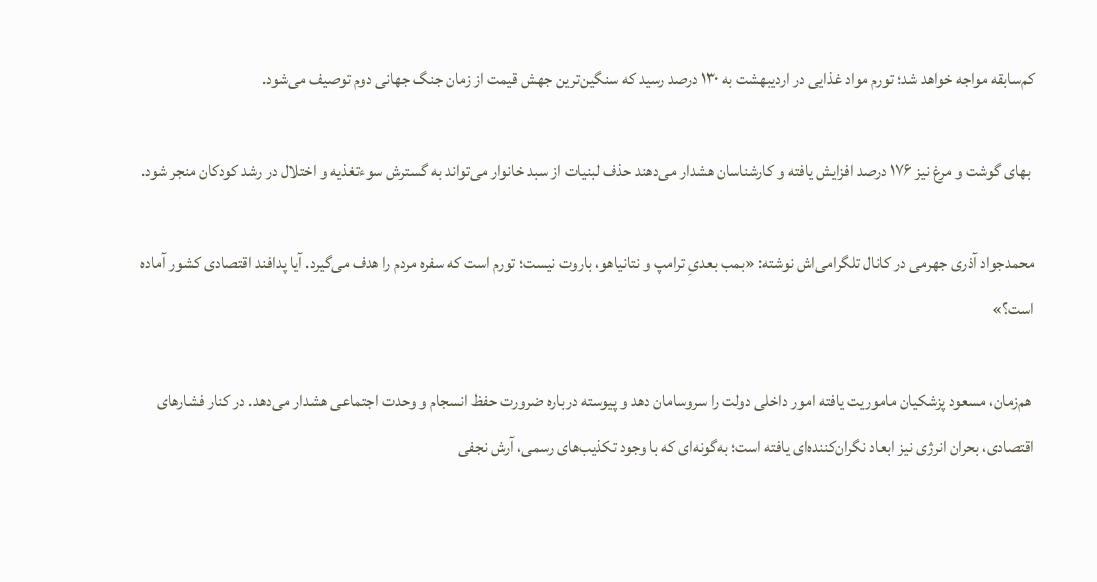کم‌سابقه مواجه خواهد شد؛ تورم مواد غذایی در اردیبهشت‌ به ۱۳۰ درصد رسید که سنگین‌ترین جهش قیمت‌ از زمان جنگ جهانی دوم توصیف می‌شود.

 بهای گوشت و مرغ نیز ۱۷۶ درصد افزایش یافته و کارشناسان هشدار می‌دهند حذف لبنیات از سبد خانوار می‌تواند به گسترش سوءتغذیه و اختلال در رشد کودکان منجر شود.

محمدجواد آذری جهرمی در کانال تلگرامی‌اش نوشته: «بمب بعدیِ ترامپ و نتانیاهو، باروت نیست؛ تورم است که سفره مردم را هدف می‌گیرد. آیا پدافند اقتصادی کشور آماده است؟»

 هم‌زمان، مسعود پزشکیان ماموریت یافته امور داخلی دولت را سروسامان دهد و پیوسته درباره ضرورت حفظ انسجام و وحدت اجتماعی هشدار می‌دهد. در کنار فشارهای اقتصادی، بحران انرژی نیز ابعاد نگران‌کننده‌ای یافته است؛ به‌گونه‌ای که با وجود تکذیب‌های رسمی، آرش نجفی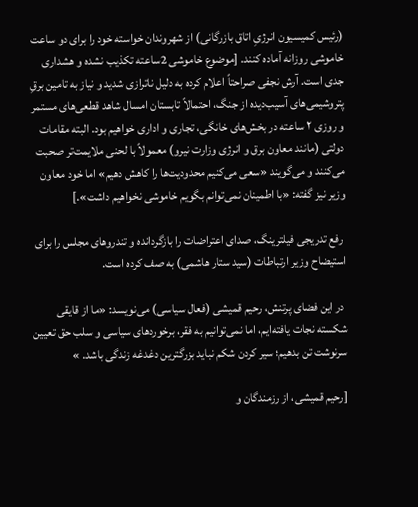(رئیس کمیسیون انرژیِ اتاق بازرگانی) از شهروندان خواسته خود را برای دو ساعت خاموشی روزانه آماده کنند. [موضوع خاموشی 2ساعته تکذیب نشده و هشداری جدی است. آرش نجفی صراحتاً اعلام کرده به دلیل ناترازی شدید و نیاز به تامین برقِ پتروشیمی‌های آسیب‌دیده از جنگ، احتمالاً تابستان امسال شاهد قطعی‌های مستمر و روزی ۲ ساعته در بخش‌های خانگی، تجاری و اداری خواهیم بود. البته مقامات دولتی (مانند معاون برق و انرژی وزارت نیرو) معمولاً با لحنی ملایمت‌تر صحبت می‌کنند و می‌گویند «سعی می‌کنیم محدودیت‌ها را کاهش دهیم» اما خود معاون وزیر نیز گفته: «با اطمینان نمی‌توانم بگویم خاموشی نخواهیم داشت».]

 رفع تدریجی فیلترینگ، صدای اعتراضات را بازگردانده و تندروهای مجلس را برای استیضاح وزیر ارتباطات (سید ستار هاشمی) به صف کرده است.

 در این فضای پرتنش، رحیم قمیشی (فعال سیاسی) می‌نویسد: «ما از قایقی شکسته نجات یافته‌ایم، اما نمی‌توانیم به فقر، برخوردهای سیاسی و سلب حق تعیین سرنوشت تن بدهیم؛ سیر کردن شکم نباید بزرگترین دغدغه زندگی باشد. »

[رحیم قمیشی، از رزمندگان و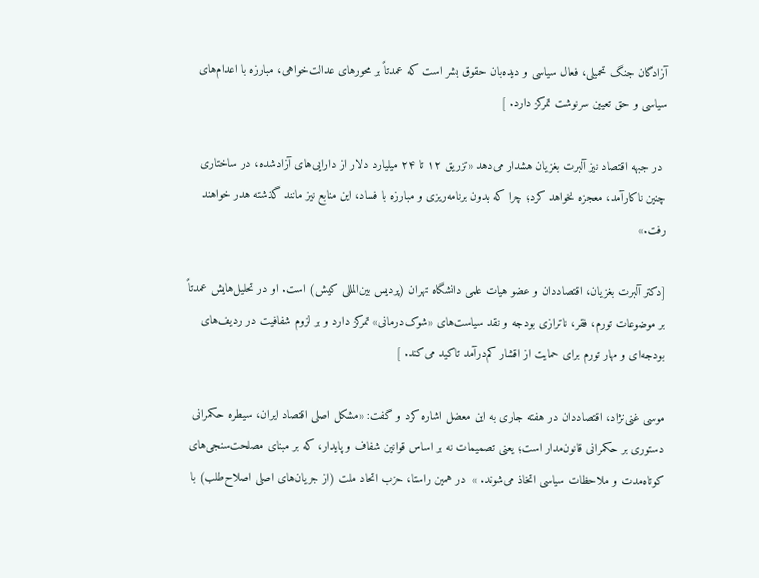آزادگان جنگ تحمیلی، فعال سیاسی و دیده‌بان حقوق بشر است که عمدتاً بر محورهای عدالت‌خواهی، مبارزه با اعدام‌های سیاسی و حق تعیین سرنوشت تمرکز دارد. ]

 در جبهه اقتصاد نیز آلبرت بغزیان هشدار می‌دهد «تزریق ۱۲ تا ۲۴ میلیارد دلار از دارایی‌های آزادشده، در ساختاری چنین ناکارآمد، معجزه نخواهد کرد؛ چرا که بدون برنامه‌ریزی و مبارزه با فساد، این منابع نیز مانند گذشته هدر خواهند رفت.»

[دکتر آلبرت بغزیان، اقتصاددان و عضو هیات علمی دانشگاه تهران (پردیس بین‌المللی کیش) است. او در تحلیل‌هایش عمدتاً بر موضوعات تورم، فقر، ناترازی بودجه و نقد سیاست‌های «شوک‌درمانی» تمرکز دارد و بر لزوم شفافیت در ردیف‌های بودجه‌ای و مهار تورم برای حمایت از اقشار کم‌درآمد تاکید می‌کند. ]

موسی غنی‌نژاد، اقتصاددان در هفته جاری به این معضل اشاره کرد و گفت: «مشکل اصلی اقتصاد ایران، سیطره حکمرانی دستوری بر حکمرانی قانون‌مدار است؛ یعنی تصمیمات نه بر اساس قوانین شفاف و پایدار، که بر مبنای مصلحت‌سنجی‌های کوتاه‌مدت و ملاحظات سیاسی اتخاذ می‌شوند. »  در همین راستا، حزب اتحاد ملت (از جریان‌های اصلی اصلاح‌طلب) با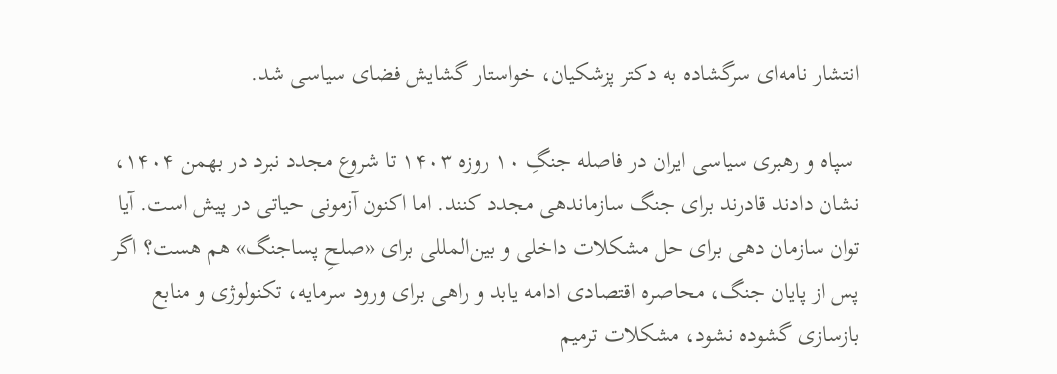انتشار نامه‌ای سرگشاده به دکتر پزشکیان، خواستار گشایش فضای سیاسی شد.

 سپاه و رهبری سیاسی ایران در فاصله جنگِ ۱۰ روزه ۱۴۰۳ تا شروع مجدد نبرد در بهمن ۱۴۰۴، نشان دادند قادرند برای جنگ سازماندهی مجدد کنند. اما اکنون آزمونی حیاتی در پیش است. آیا توان سازمان دهی برای حل مشکلات داخلی و بین‌المللی برای «صلحِ پساجنگ» هم هست؟ اگر پس از پایان جنگ، محاصره اقتصادی ادامه یابد و راهی برای ورود سرمایه، تکنولوژی و منابع بازسازی گشوده نشود، مشکلات ترمیم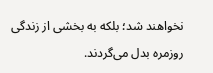نخواهند شد؛ بلکه به بخشی از زندگی روزمره بدل می‌گردند.